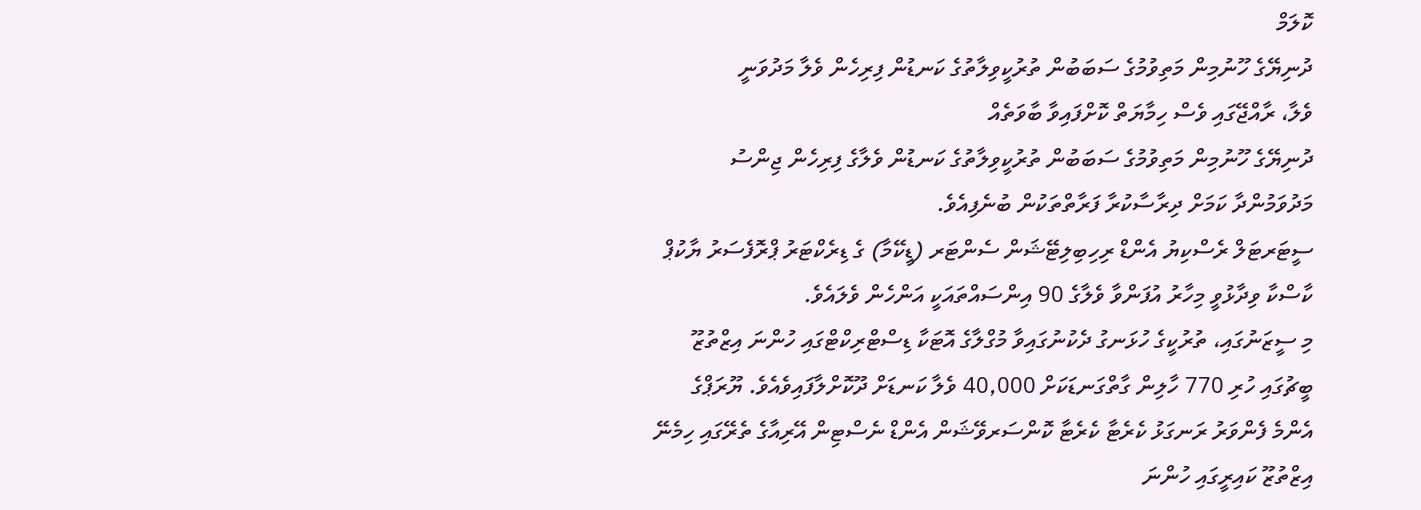ކޮލަމް
ދުނިޔޭގެ ހޫނުމިން މަތިވުމުގެ ސަބަބުން ތުރުކީވިލާތުގެ ކަނޑުން ފިރިހެން ވެލާ މަދުވަނީ
ވެލާ، ރާއްޖޭގައި ވެސް ހިމާޔަތް ކޮށްފައިވާ ބާވަތެއް
ދުނިޔޭގެ ހޫނުމިން މަތިވުމުގެ ސަބަބުން ތުރުކީވިލާތުގެ ކަނޑުން ވެލާގެ ފިރިހެން ޖިންސު މަދުވަމުންދާ ކަމަށް ދިރާސާކުރާ ފަރާތްތަކުން ބުނެފިއެވެ.
ސީޓަރޓަލް ރެސްކިޔު އެންޑް ރިހިބިލިޓޭޝަން ސެންޓަރ (ޑީކޭމާ) ގެ ޑިރެކްޓަރު ޕްރޮފެސަރު ޔާކުޕް ކާސްކާ ވިދާޅުވީ މިހާރު އުފަންވާ ވެލާގެ 90 އިންސައްތައަކީ އަންހެން ވެލައެވެ.
މި ސީޒަނުގައި، ތުރުކީގެ ހުޅަނގު ދެކުނުގައިވާ މުގްލާގެ އޮޓަކާ ޑިސްޓްރިކްޓްގައި ހުންނަ އިޒްތުޒޫ ބީޗުގައި ހުރި 770 ހާލިން ގާތްގަނޑަކަށް 40,000 ވެލާ ކަނޑަށް ދޫކޮށްލާފައިވެއެވެ. ޔޫރަޕްގެ އެންމެ ފެންވަރު ރަނގަޅު ކެރެޓާ ކެރެޓާ ކޮންސަރވޭޝަން އެންޑް ނެސްޓިން އޭރިއާގެ ތެރޭގައި ހިމެނޭ އިޒްތުޒޫ ކައިރީގައި ހުންނަ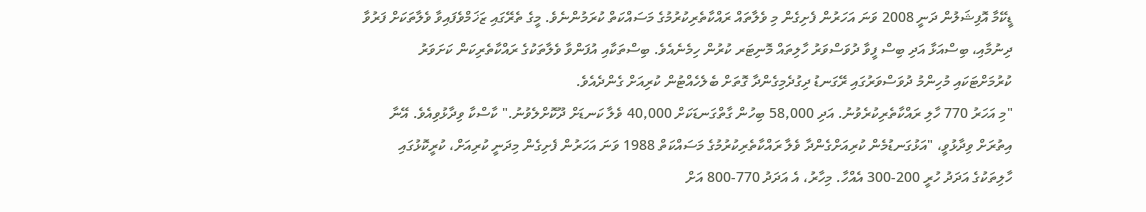ޑީކޭމާ އޮފިޝަލުން ދަނީ 2008 ވަނަ އަހަރުން ފެށިގެން މި ވެލާތައް ރައްކާތެރިކުރުމުގެ މަސައްކަތް ކުރަމުންނެވެ. މީގެ ތެރޭގައި ޒަޚަމްވެފައިވާ ވެލާތަކަށް ފަރުވާ ދިނުމާއި، ބިސްއަޅާ އަދި ބިސް ފީވާ ދުވަސްވަރު ހާލިތައް މޮނިޓަރ ކުރުން ހިމެނެއެވެ. ބިސްތަކާއި އުފަންވާ ވެލާތަކުގެ ރައްކާތެރިކަން ކަށަވަރު ކުރުމަށްޓަކައި މުހިންމު ދުވަސްވަރުގައި ރޭގަނޑު ދިގުދެމިގެންދާ ގޮތަށް ބެލެހެއްޓުން ކުރިއަށް ގެންދެއެވެ.
"މި އަހަރު 770 ހާލި ރައްކާތެރިކުރެވުނު. އަދި 58,000 ބިހުން ގާތްގަނޑަކަށް 40,000 ވެލާ ކަނޑަށް ދޫކޮށްލެވުނު." ކާސްކާ ވިދާޅުވިއެވެ. އޭނާ އިތުރަށް ވިދާޅުވީ، "އަޅުގަނޑުމެން ކުރިއަށްގެންދާ ވެލާ ރައްކާތެރިކުރުމުގެ މަސައްކަތް 1988 ވަނަ އަހަރުން ފެށިގެން މިދަނީ ކުރިއަށް، ކުރީކޮޅުގައި ހާލިތަކުގެ އަދަދު ހުރީ 200-300 އެއްހާ. މިހާރު، އެ އަދަދު 770-800 އަށް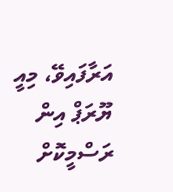އަރާފައިވޭ، މިއީ ޔޫރަޕް އިން ރަސްމީކޮށް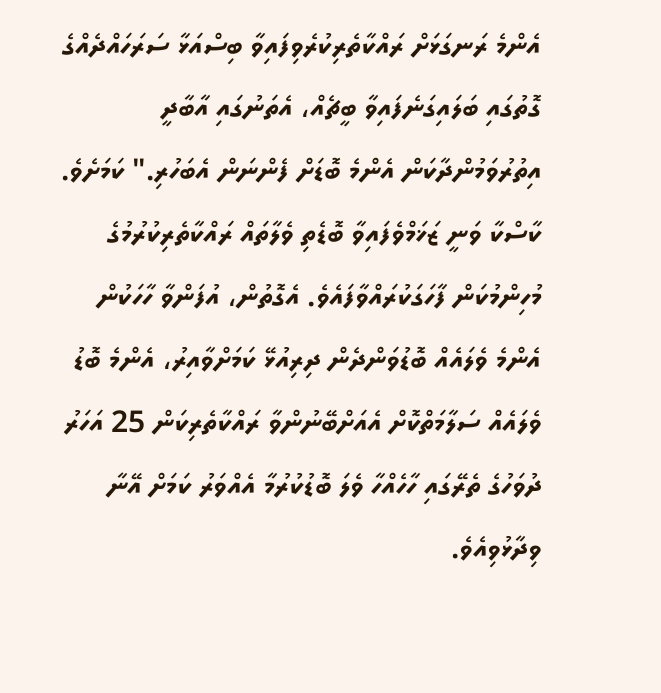އެންމެ ރަނގަޅަށް ރައްކާތެރިކުރެވިފައިވާ ބިސްއަޅާ ސަރަހައްދެއްގެ ގޮތުގައި ބަލައިގަނެފައިވާ ބީޗެއް، އެތަނުގައި އާބާދީ އިތުރުވަމުންދާކަން އެންމެ ބޮޑަށް ފެންނަން އެބަހުރި." ކަމަށެވެ.
ކާސްކާ ވަނީ ޒަޚަމްވެފައިވާ ބޮޑެތި ވެލާތައް ރައްކާތެރިކުރުމުގެ މުހިންމުކަން ފާހަގަކުރައްވާފައެވެ. އެގޮތުން، އުފަންވާ ހާހަކުން އެންމެ ވެލައެއް ބޮޑުވަންދެން ދިރިއުޅޭ ކަމަށްވާއިރު، އެންމެ ބޮޑު ވެލައެއް ސަލާމަތްކޮށް އެއަށްބޭނުންވާ ރައްކާތެރިކަން 25 އަހަރު ދުވަހުގެ ތެރޭގައި ހާހެއްހާ ވެލަ ބޮޑުކުރުމާ އެއްވަރު ކަމަށް އޭނާ ވިދާޅުވިއެވެ.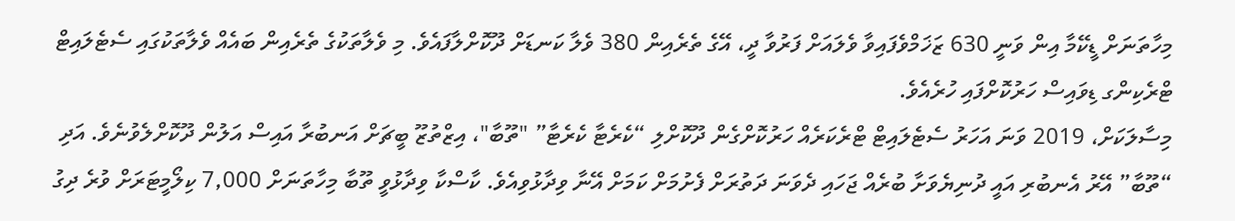މިހާތަނަށް ޑީކޭމާ އިން ވަނީ 630 ޒަޚަމްވެފައިވާ ވެލައަށް ފަރުވާ ދީ، އޭގެ ތެރެއިން 380 ވެލާ ކަނޑަށް ދޫކޮށްލާފައެވެ. މި ވެލާތަކުގެ ތެރެއިން ބައެއް ވެލާތަކުގައި ސެޓެލައިޓް ޓްރެކިންގ ޑިވައިސް ހަރުކޮށްފައި ހުރެއެވެ.
މިސާލަކަށް، 2019 ވަނަ އަހަރު ސެޓެލައިޓް ޓްރެކަރެއް ހަރުކޮށްގެން ދޫކޮށްލި “ކެރެޓާ ކެރެޓާ” "ތޫބާ"، އިޒްތުޒޫ ބީޗަށް އަނބުރާ އައިސް އަލުން ދޫކޮށްލެވުނެވެ. އަދި “ތޫބާ” އޭރު އެނބުރި އައީ ދުނިޔެވަށާ ބުރެއް ޖަހައި ދެވަނަ ދަތުރަށް ފެށުމަށް ކަމަށް އޭނާ ވިދާޅުވިއެވެ. ކާސްކާ ވިދާޅުވީ ތޫބާ މިހާތަނަށް 7,000 ކިލޯމީޓަރަށް ވުރެ ދިގު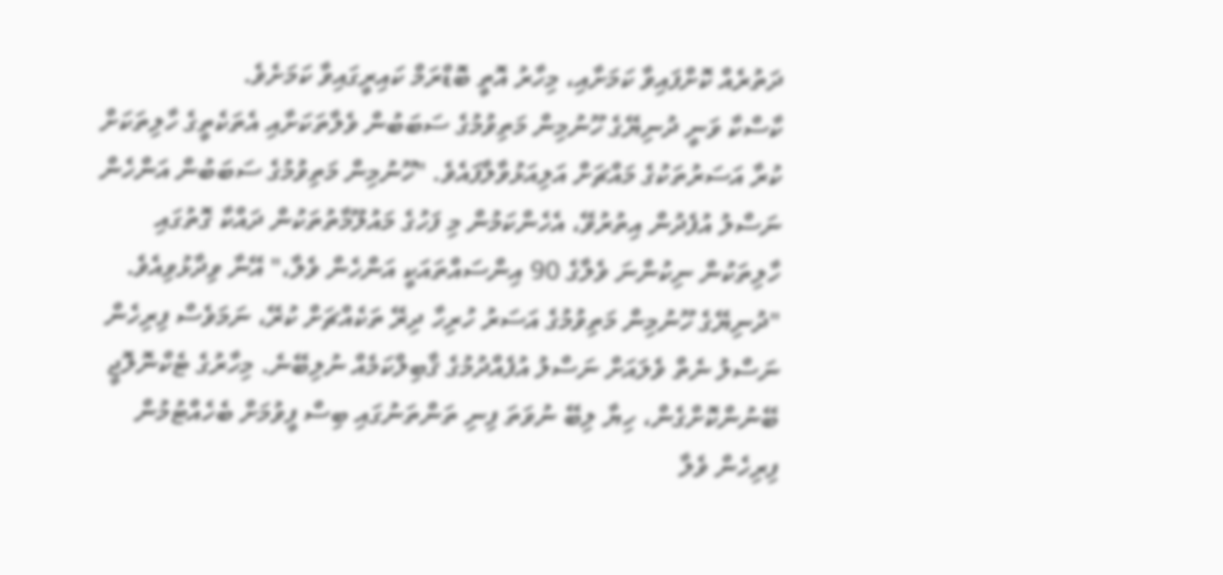ދަތުރެއް ކޮށްފައިވާ ކަމަށާއި، މިހާރު އޮތީ ބޮޑްރަމް ކައިރީގައިވާ ކަމަށެވެ.
ކާސްކާ ވަނީ ދުނިޔޭގެ ހޫނުމިން މަތިވުމުގެ ސަބަބުން ވެލާތަކަށާއި އެތަކެތީގެ ހާލިތަކަށް ކުރާ އަސަރުތަކުގެ މައްޗަށް އަލިއަޅުވާލާފައެވެ. "ހޫނުމިން މަތިވުމުގެ ސަބަބުން އަންހެން ނަސްލު އުފެދުން އިތުރުވޭ، އެހެންކަމުން މި ފަހުގެ މައުލޫމާތުތަކުން ދައްކާ ގޮތުގައި ހާލިތަކުން ނިކުންނަ ވެލާގެ 90 އިންސައްތައަކީ އަންހެން ވެލާ،" އޭނާ ވިދާޅުވިއެވެ.
"ދުނިޔޭގެ ހޫނުމިން މަތިވުމުގެ އަސަރު ހުރިހާ ދިރޭ ތަކެއްޗަށް ކުރޭ، ނަމަވެސް ފިރިހެން ނަސްލު ނެތް ވެލައަށް ނަސްލު އުފެއްދުމުގެ ޤާބިލްކަމެއް ނުލިބޭނެ. މިހާރުގެ ޓެކްނޮލޮޖީ ބޭނުންކޮށްގެން، ހިޔާ ލިބޭ ނުވަތަ ފިނި ތަންތަނުގައި ބިސް ފީވުމަށް ބެހެއްޓުމުން ފިރިހެން ވެލާ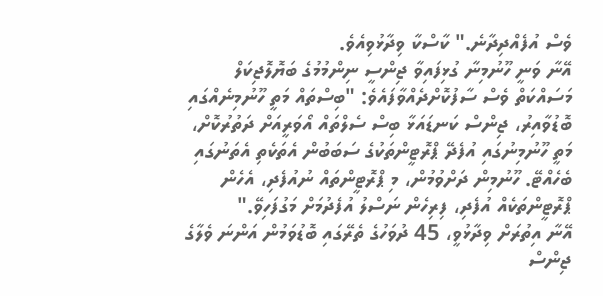ވެސް އުފެއްދިދާނެ." ކާސްކާ ވިދާޅުވިއެވެ.
އޭނާ ވަނީ ހޫނުމިނާ ގުޅިފައިވާ ޖިންސީ ނިންމުމުގެ ބަޔޮލޮޖިކަލް މަސައްކަތް ވެސް ސާފުކޮށްދެއްވާފައެވެ: "ބިސްތައް މަތީ ހޫނުމިނެއްގައި ބޮޑުވާއިރު، ޖިންސް ކަނޑައަޅާ ބިސް ސެލްތައް އޯވަރީއަށް ދަތުރުކޮށް، މަތީ ހޫނުމިނުގައި އުފެދޭ ޕްރޮޓީންތަކުގެ ސަބަބުން އެތަކެތި އެތަނުގައި ބެހެއްޓޭ. ހޫނުމިން ދަށްވުމުން، މި ޕްރޮޓީންތައް ނުއުފެދި، އެހެން ޕްރޮޓީންތަކެއް އުފެދި، ފިރިހެން ނަސްލު އުފެދުމަށް މަގުފަހިވޭ."
އޭނާ އިތުރަށް ވިދާޅުވީ، 45 ދުވަހުގެ ތެރޭގައި ބޮޑުވަމުން އަންނަ ވެލާގެ ޖިންސް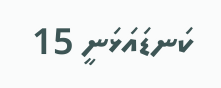ކަނޑައަޅަނީ 15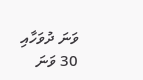ވަނަ ދުވަހާއި 30 ވަނަ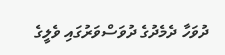ދުވަހާ ދެމެދުގެ ދުވަސްވަރުގައި ވެލީގެ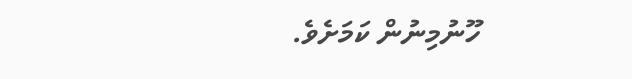ހޫނުމިނުން ކަމަށެވެ.